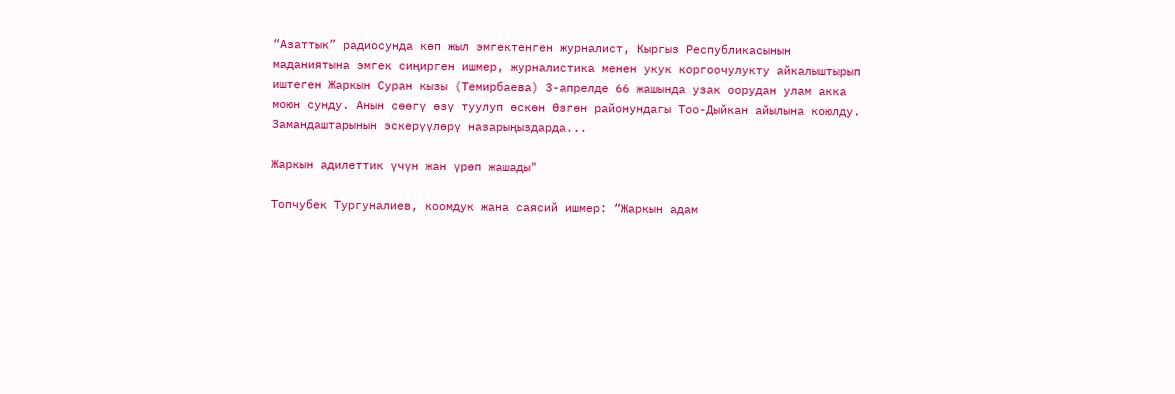“Азаттык” радиосунда көп жыл эмгектенген журналист, Кыргыз Республикасынын маданиятына эмгек сиңирген ишмер, журналистика менен укук коргоочулукту айкалыштырып иштеген Жаркын Суран кызы (Темирбаева) 3-апрелде 66 жашында узак оорудан улам акка моюн сунду. Анын сөөгү өзү туулуп өскөн Өзгөн районундагы Тоо-Дыйкан айылына коюлду. Замандаштарынын эскерүүлөрү назарыңыздарда...

Жаркын адилеттик үчүн жан үрөп жашады"

Топчубек Тургуналиев, коомдук жана саясий ишмер: “Жаркын адам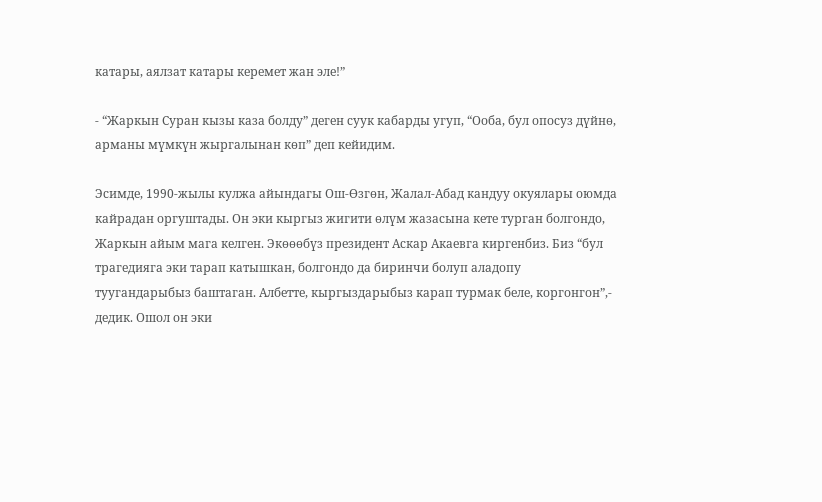катары, аялзат катары керемет жан эле!”

- “Жаркын Суран кызы каза болду” деген суук кабарды угуп, “Ооба, бул опосуз дүйнө, арманы мүмкүн жыргалынан көп” деп кейидим.

Эсимде, 1990-жылы кулжа айындагы Ош-Өзгөн, Жалал-Абад кандуу окуялары оюмда кайрадан оргуштады. Он эки кыргыз жигити өлүм жазасына кете турган болгондо, Жаркын айым мага келген. Экөөөбүз президент Аскар Акаевга киргенбиз. Биз “бул трагедияга эки тарап катышкан, болгондо да биринчи болуп аладопу туугандарыбыз баштаган. Албетте, кыргыздарыбыз карап турмак беле, коргонгон”,- дедик. Ошол он эки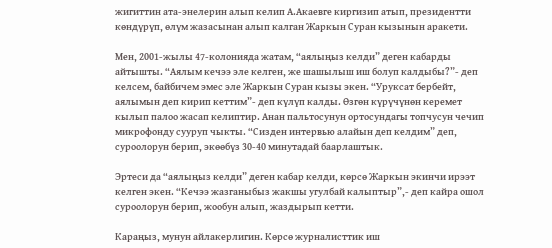жигиттин ата-энелерин алып келип А.Акаевге киргизип атып, президентти көндүрүп, өлүм жазасынан алып калган Жаркын Суран кызынын аракети.

Мен, 2001-жылы 47-колонияда жатам, “аялыңыз келди” деген кабарды айтышты. “Аялым кечээ эле келген, же шашылыш иш болуп калдыбы?”- деп келсем, байбичем эмес эле Жаркын Суран кызы экен. “Уруксат бербейт, аялымын деп кирип кеттим”- деп күлүп калды. Өзгөн күрүчүнөн керемет кылып палоо жасап келиптир. Анан пальтосунун ортосундагы топчусун чечип микрофонду сууруп чыкты. “Сизден интервью алайын деп келдим” деп, суроолорун берип, экөөбүз 30-40 минутадай баарлаштык.

Эртеси да “аялыңыз келди” деген кабар келди, көрсө Жаркын экинчи ирээт келген экен. “Кечээ жазганыбыз жакшы угулбай калыптыр”,- деп кайра ошол суроолорун берип, жообун алып, жаздырып кетти.

Караңыз, мунун айлакерлигин. Көрсө журналисттик иш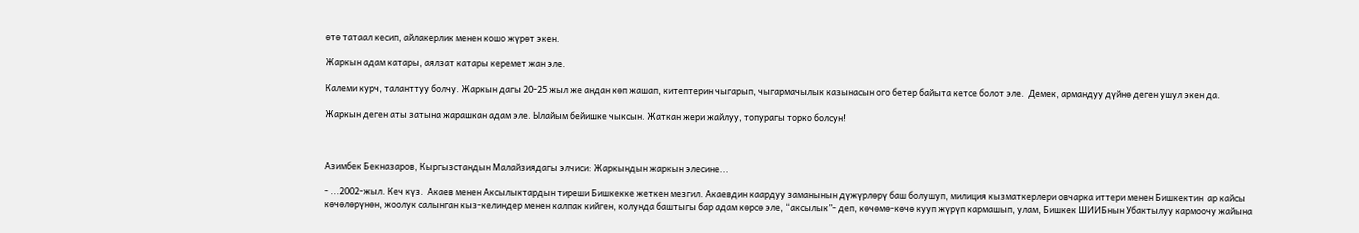өтө татаал кесип, айлакерлик менен кошо жүрөт экен.

Жаркын адам катары, аялзат катары керемет жан эле.

Калеми курч, таланттуу болчу. Жаркын дагы 20-25 жыл же андан көп жашап, китептерин чыгарып, чыгармачылык казынасын ого бетер байыта кетсе болот эле.  Демек, армандуу дүйнө деген ушул экен да.

Жаркын деген аты затына жарашкан адам эле. Ылайым бейишке чыксын. Жаткан жери жайлуу, топурагы торко болсун!



Азимбек Бекназаров, Кыргызстандын Малайзиядагы элчиси: Жаркындын жаркын элесине...

- ...2002-жыл. Кеч күз.  Акаев менен Аксылыктардын тиреши Бишкекке жеткен мезгил. Акаевдин каардуу заманынын дүжүрлөрү баш болушуп, милиция кызматкерлери овчарка иттери менен Бишкектин  ар кайсы көчөлөрүнөн, жоолук салынган кыз-келиндер менен калпак кийген, колунда баштыгы бар адам көрсө эле, “аксылык”- деп, көчөмө-көчө кууп жүрүп кармашып, улам, Бишкек ШИИБнын Убактылуу кармоочу жайына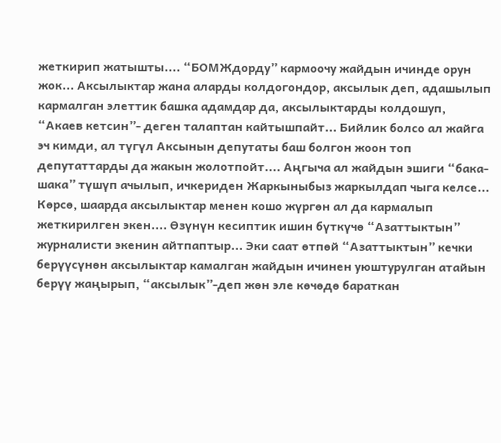жеткирип жатышты.... “БОМЖдорду” кармоочу жайдын ичинде орун жок... Аксылыктар жана аларды колдогондор, аксылык деп, адашылып кармалган элеттик башка адамдар да, аксылыктарды колдошуп, “Акаев кетсин”- деген талаптан кайтышпайт... Бийлик болсо ал жайга эч кимди, ал түгүл Аксынын депутаты баш болгон жоон топ депутаттарды да жакын жолотпойт.... Аңгыча ал жайдын эшиги “бака-шака” түшүп ачылып, ичкериден Жаркыныбыз жаркылдап чыга келсе... Көрсө, шаарда аксылыктар менен кошо жүргөн ал да кармалып жеткирилген экен.... Өзүнүн кесиптик ишин бүткүчө “Азаттыктын” журналисти экенин айтпаптыр... Эки саат өтпөй “Азаттыктын” кечки берүүсүнөн аксылыктар камалган жайдын ичинен уюштурулган атайын берүү жаңырып, “аксылык”-деп жөн эле көчөдө бараткан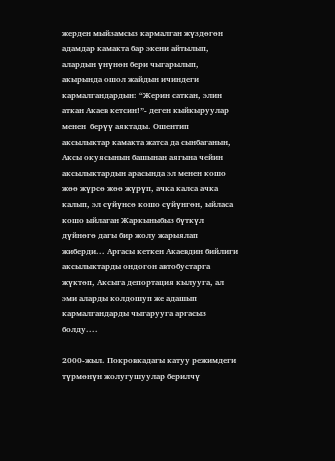жерден мыйзамсыз кармалган жүздөгөн адамдар камакта бар экени айтылып, алардын үнүнөн бери чыгарылып, акырында ошол жайдын ичиндеги кармалгандардын: “Жерин саткан, элин аткан Акаев кетсин!”- деген кыйкыруулар менен  берүү аяктады. Ошентип аксылыктар камакта жатса да сынбаганын, Аксы окуясынын башынан аягына чейин аксылыктардын арасында эл менен кошо жөө жүрсө жөө жүрүп, ачка калса ачка калып, эл сүйүнсө кошо сүйүнгөн, ыйласа кошо ыйлаган Жаркыныбыз бүткүл дүйнөгө дагы бир жолу жарыялап жиберди... Аргасы кеткен Акаевдин бийлиги аксылыктарды ондогон автобустарга жүктөп, Аксыга депортация кылууга, ал эми аларды колдошуп же адашып кармалгандарды чыгарууга аргасыз болду....

2000-жыл. Покровкадагы катуу режимдеги түрмөнүн жолугушуулар берилчү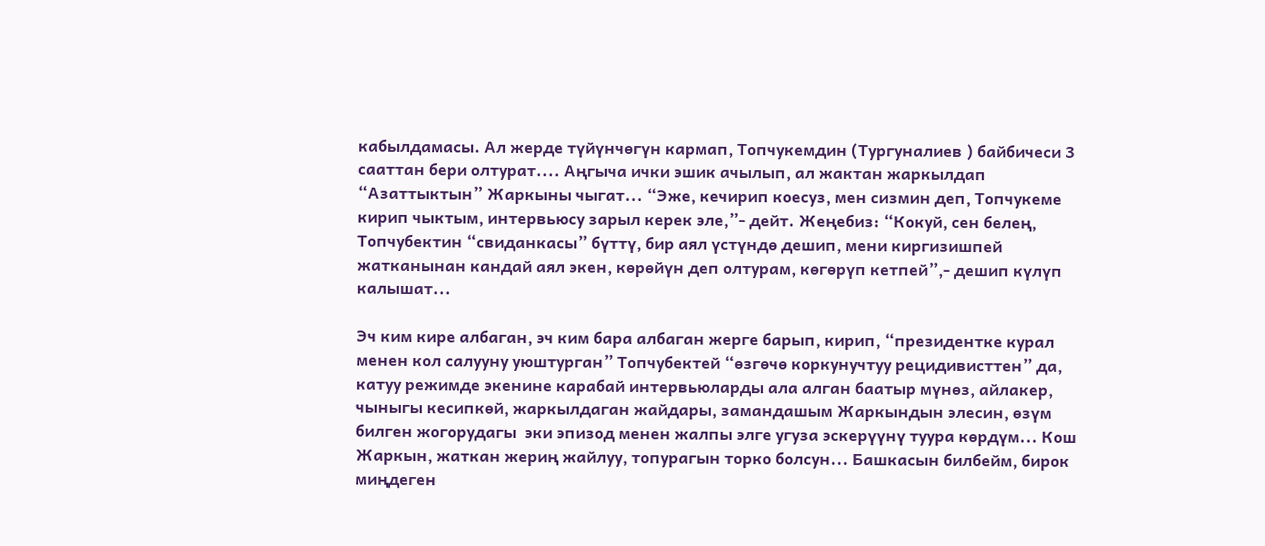кабылдамасы. Ал жерде түйүнчөгүн кармап, Топчукемдин (Тургуналиев ) байбичеси 3 сааттан бери олтурат.... Аңгыча ички эшик ачылып, ал жактан жаркылдап “Азаттыктын” Жаркыны чыгат... “Эже, кечирип коесуз, мен сизмин деп, Топчукеме кирип чыктым, интервьюсу зарыл керек эле,”- дейт. Жеңебиз: “Кокуй, сен белең, Топчубектин “свиданкасы” бүттү, бир аял үстүндө дешип, мени киргизишпей жатканынан кандай аял экен, көрөйүн деп олтурам, көгөрүп кетпей”,- дешип күлүп калышат...

Эч ким кире албаган, эч ким бара албаган жерге барып, кирип, “президентке курал менен кол салууну уюштурган” Топчубектей “өзгөчө коркунучтуу рецидивисттен” да, катуу режимде экенине карабай интервьюларды ала алган баатыр мүнөз, айлакер, чыныгы кесипкөй, жаркылдаган жайдары, замандашым Жаркындын элесин, өзүм билген жогорудагы  эки эпизод менен жалпы элге угуза эскерүүнү туура көрдүм... Кош Жаркын, жаткан жериң жайлуу, топурагын торко болсун... Башкасын билбейм, бирок миңдеген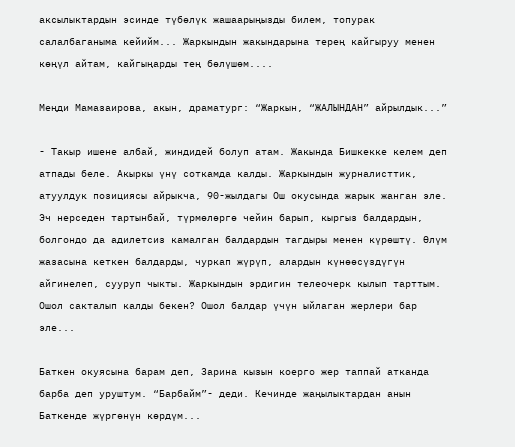аксылыктардын эсинде түбөлүк жашаарыңызды билем, топурак салалбаганыма кейийм... Жаркындын жакындарына терең кайгыруу менен көңүл айтам, кайгыңарды тең бөлүшөм....

Меңди Мамазаирова, акын, драматург: “Жаркын, “ЖАЛЫНДАН” айрылдык...”

- Такыр ишене албай, жиндидей болуп атам. Жакында Бишкекке келем деп атпады беле. Акыркы үнү соткамда калды. Жаркындын журналисттик, атуулдук позициясы айрыкча, 90-жылдагы Ош окусында жарык жанган эле. Эч нерседен тартынбай, түрмөлөргө чейин барып, кыргыз балдардын, болгондо да адилетсиз камалган балдардын тагдыры менен күрөштү. Өлүм жазасына кеткен балдарды, чуркап жүрүп, алардын күнөөсүздүгүн айгинелеп, сууруп чыкты. Жаркындын эрдигин телеочерк кылып тарттым. Ошол сакталып калды бекен? Ошол балдар үчүн ыйлаган жерлери бар эле...

Баткен окуясына барам деп, Зарина кызын коерго жер таппай атканда барба деп уруштум. “Барбайм”- деди. Кечинде жаңылыктардан анын Баткенде жүргөнүн көрдүм...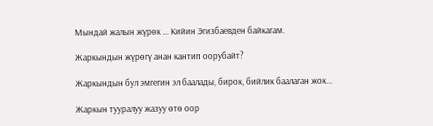Мындай жалын жүрөк ... Кийин Эгизбаевден байкагам.

Жаркындын жүрөгү анан кантип оорубайт?

Жаркындын бул эмгегин эл баалады, бирок, бийлик баалаган жок...

Жаркын тууралуу жазуу өтө оор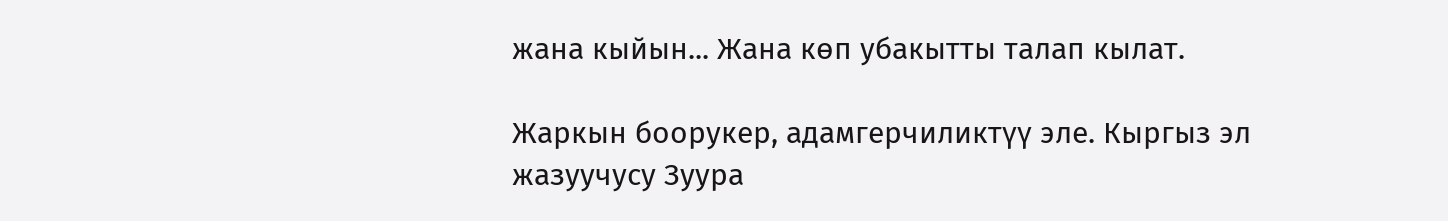жана кыйын... Жана көп убакытты талап кылат.

Жаркын боорукер, адамгерчиликтүү эле. Кыргыз эл жазуучусу Зуура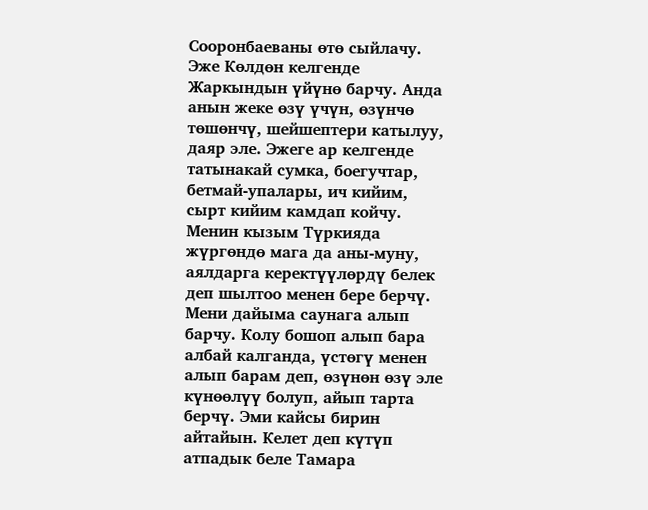Сооронбаеваны өтө сыйлачу. Эже Көлдөн келгенде Жаркындын үйүнө барчу. Анда анын жеке өзү үчүн, өзүнчө төшөнчү, шейшептери катылуу, даяр эле. Эжеге ар келгенде татынакай сумка, боегучтар, бетмай-упалары, ич кийим, сырт кийим камдап койчу. Менин кызым Түркияда жүргөндө мага да аны-муну, аялдарга керектүүлөрдү белек деп шылтоо менен бере берчү. Мени дайыма саунага алып барчу. Колу бошоп алып бара албай калганда, үстөгү менен алып барам деп, өзүнөн өзү эле күнөөлүү болуп, айып тарта берчү. Эми кайсы бирин айтайын. Келет деп күтүп атпадык беле Тамара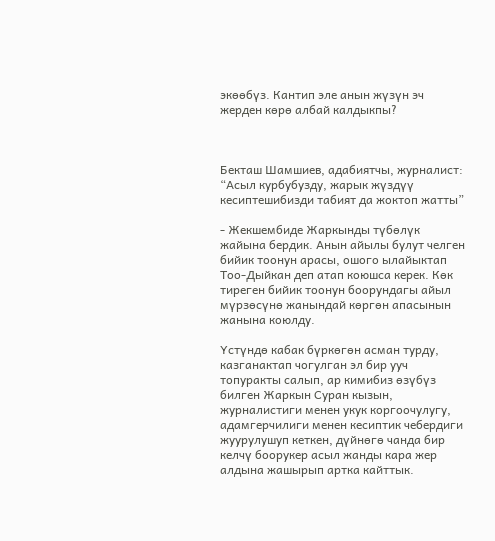экөөбүз. Кантип эле анын жүзүн эч жерден көрө албай калдыкпы?



Бекташ Шамшиев, адабиятчы, журналист: “Асыл курбубузду, жарык жүздүү кесиптешибизди табият да жоктоп жатты”

- Жекшембиде Жаркынды түбөлүк жайына бердик. Анын айылы булут челген бийик тоонун арасы, ошого ылайыктап Тоо-Дыйкан деп атап коюшса керек. Көк тиреген бийик тоонун боорундагы айыл мүрзөсүнө жанындай көргөн апасынын жанына коюлду.

Үстүндө кабак бүркөгөн асман турду, казганактап чогулган эл бир ууч топуракты салып, ар кимибиз өзүбүз билген Жаркын Суран кызын, журналистиги менен укук коргоочулугу, адамгерчилиги менен кесиптик чебердиги жуурулушуп кеткен, дүйнөгө чанда бир келчү боорукер асыл жанды кара жер алдына жашырып артка кайттык.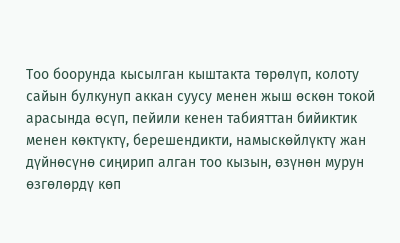Тоо боорунда кысылган кыштакта төрөлүп, колоту сайын булкунуп аккан суусу менен жыш өскөн токой арасында өсүп, пейили кенен табияттан бийиктик менен көктүктү, берешендикти, намыскөйлүктү жан дүйнөсүнө сиңирип алган тоо кызын, өзүнөн мурун өзгөлөрдү көп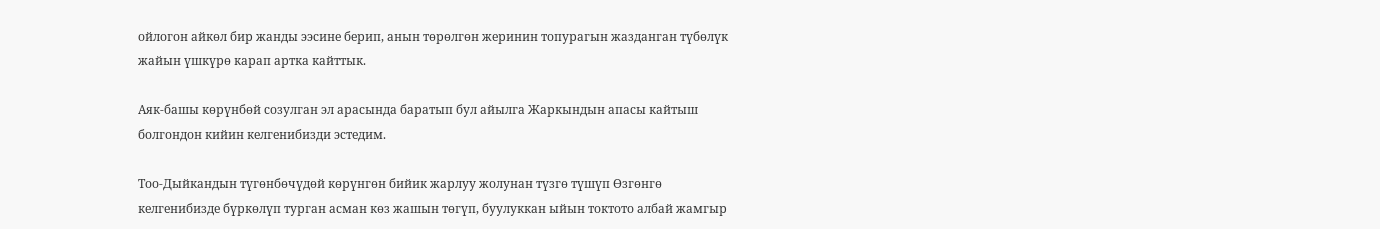ойлогон айкөл бир жанды ээсине берип, анын төрөлгөн жеринин топурагын жазданган түбөлүк жайын үшкүрө карап артка кайттык.

Аяк-башы көрүнбөй созулган эл арасында баратып бул айылга Жаркындын апасы кайтыш болгондон кийин келгенибизди эстедим.

Тоо-Дыйкандын түгөнбөчүдөй көрүнгөн бийик жарлуу жолунан түзгө түшүп Өзгөнгө келгенибизде бүркөлүп турган асман көз жашын төгүп, буулуккан ыйын токтото албай жамгыр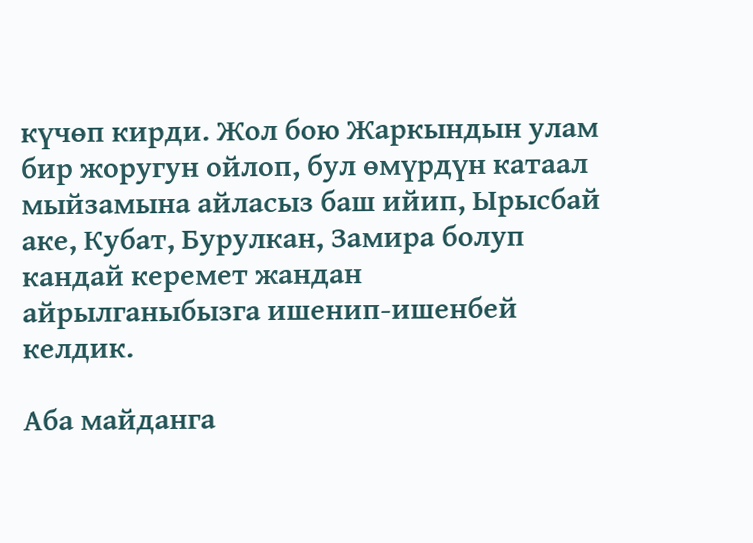күчөп кирди. Жол бою Жаркындын улам бир жоругун ойлоп, бул өмүрдүн катаал мыйзамына айласыз баш ийип, Ырысбай аке, Кубат, Бурулкан, Замира болуп кандай керемет жандан айрылганыбызга ишенип-ишенбей келдик.

Аба майданга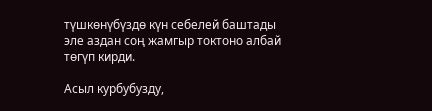түшкөнүбүздө күн себелей баштады эле аздан соң жамгыр токтоно албай төгүп кирди.

Асыл курбубузду,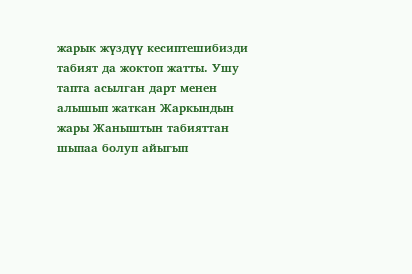жарык жүздүү кесиптешибизди табият да жоктоп жатты. Ушу тапта асылган дарт менен алышып жаткан Жаркындын жары Жаныштын табияттан шыпаа болуп айыгып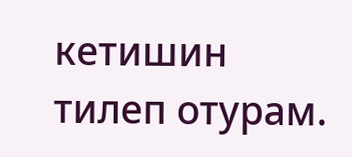кетишин тилеп отурам.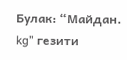Булак: “Майдан. kg” гезити